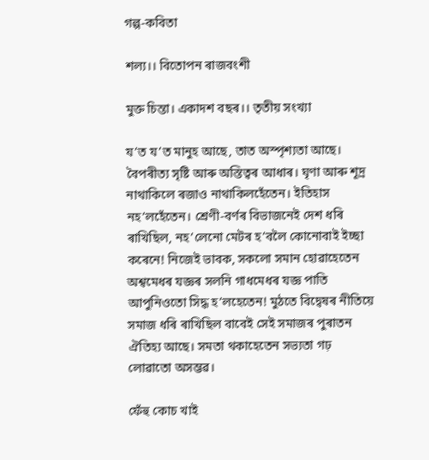গল্প-কবিতা

শল‍্য।। বিতোপন ৰাজবংশী

মুক্ত চিন্তা। একাদশ বছৰ।। তৃতীয় সংখ্যা

য’ত য’ত মানুহ আছে, তাত অস্পৃশ‍্যতা আছে। বৈপৰীত‍্য সৃষ্টি আৰু অস্তিত্বৰ আধাৰ। ঘৃণা আৰু শূদ্ৰ নাথাকিলে ৰজাও নাথাকিলহেঁতেন। ইতিহাস নহ’লহেঁতেন। শ্ৰেণী-বৰ্ণৰ বিভাজনেই দেশ ধৰি ৰাখিছিল, নহ’লেনো মেটৰ হ’বলৈ কোনোবাই ইচ্ছা কৰেনে! নিজেই ভাবক, সকলো সমান হোৱাহেতেন অশ্বমেধৰ যজ্ঞৰ সলনি গাধমেধৰ যজ্ঞ পাতি আপুনিওতো সিদ্ধ হ’লহেতেন! মুঠতে বিদ্বেষৰ নীতিয়ে সমাজ ধৰি ৰাখিছিল বাবেই সেই সমাজৰ পুৰাতন ঐতিহ‍্য আছে। সমতা থকাহেতেন সভ‍্যতা গঢ় লোৱাতো অসম্ভৱ।

ফেঁহু কোচ খাই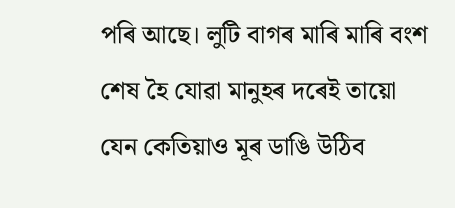পৰি আছে। লুটি বাগৰ মাৰি মাৰি বংশ শেষ হৈ যোৱা মানুহৰ দৰেই তায়ো যেন কেতিয়াও মূৰ ডাঙি উঠিব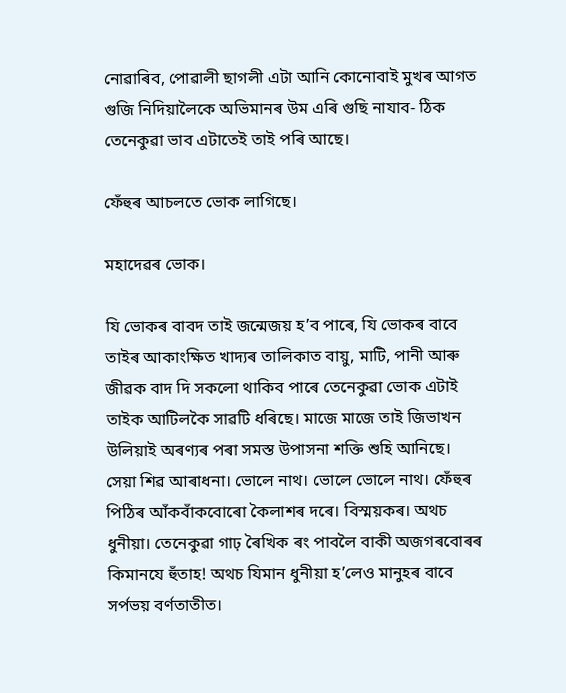নোৱাৰিব, পোৱালী ছাগলী এটা আনি কোনোবাই মুখৰ আগত গুজি নিদিয়ালৈকে অভিমানৰ উম এৰি গুছি নাযাব- ঠিক তেনেকুৱা ভাব এটাতেই তাই পৰি আছে।

ফেঁহুৰ আচলতে ভোক লাগিছে।

মহাদেৱৰ ভোক।

যি ভোকৰ বাবদ তাই জন্মেজয় হ’ব পাৰে, যি ভোকৰ বাবে তাইৰ আকাংক্ষিত খাদ‍্যৰ তালিকাত বায়ু, মাটি, পানী আৰু জীৱক বাদ দি সকলো থাকিব পাৰে তেনেকুৱা ভোক এটাই তাইক আটিলকৈ সাৱটি ধৰিছে। মাজে মাজে তাই জিভাখন উলিয়াই অৰণ‍্যৰ পৰা সমস্ত উপাসনা শক্তি শুহি আনিছে। সেয়া শিৱ আৰাধনা। ভোলে নাথ। ভোলে ভোলে নাথ। ফেঁহুৰ পিঠিৰ আঁকবাঁকবোৰো কৈলাশৰ দৰে। বিস্ময়কৰ। অথচ ধুনীয়া। তেনেকুৱা গাঢ় ৰৈখিক ৰং পাবলৈ বাকী অজগৰবোৰৰ কিমানযে হুঁতাহ! অথচ যিমান ধুনীয়া হ’লেও মানুহৰ বাবে সৰ্পভয় বৰ্ণতাতীত।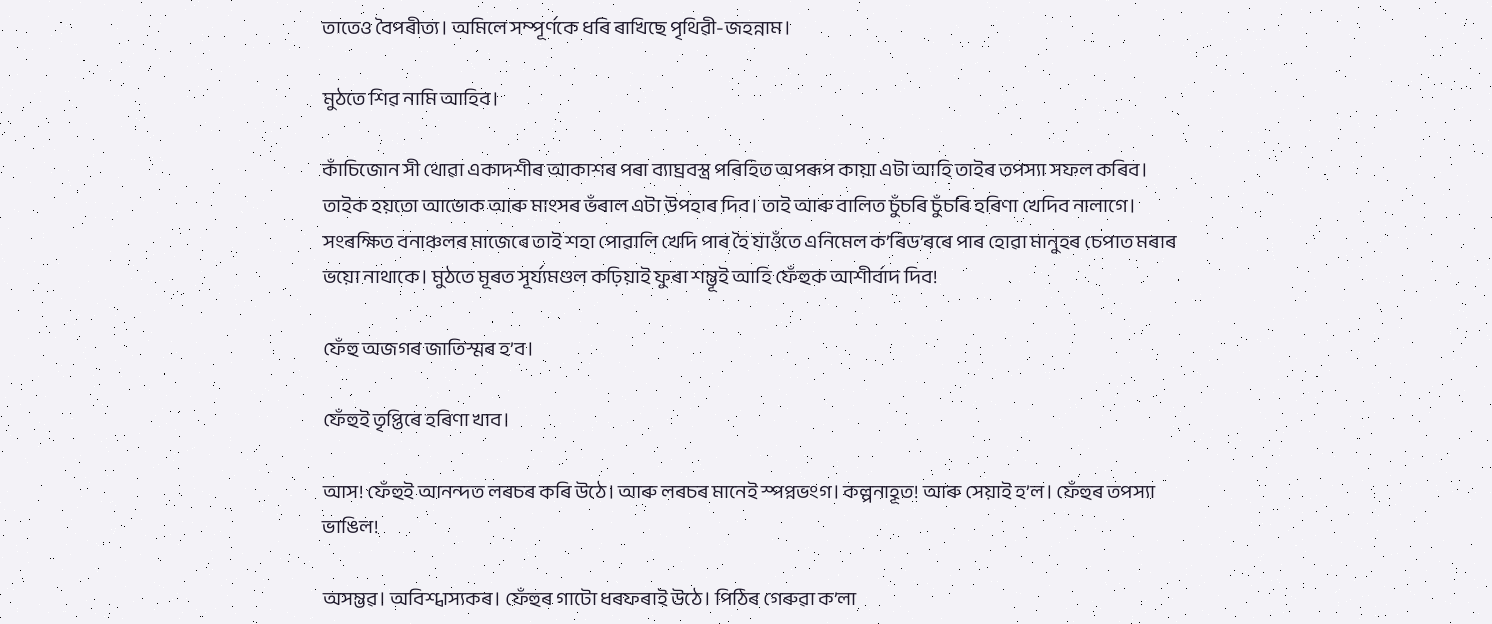তাতেও বৈপৰীত‍্য। অমিলে সম্পূৰ্ণকে ধৰি ৰাখিছে পৃথিৱী-জহন্নাম।

মুঠতে শিৱ নামি আহিব।

কাঁচিজোন সী থোৱা একাদশীৰ আকাশৰ পৰা ব‍্যাঘ্ৰবস্ত্ৰ পৰিহিত অপৰূপ কায়া এটা আহি তাইৰ তপস‍্যা সফল কৰিব। তাইক হয়তো আভোক আৰু মাংসৰ ভঁৰাল এটা উপহাৰ দিব। তাই আৰু বালিত চুঁচৰি চুঁচৰি হৰিণা খেদিব নালাগে। সংৰক্ষিত বনাঞ্চলৰ মাজেৰে তাই শহা পোৱালি খেদি পাৰ হৈ যাওঁতে এনিমেল ক’ৰিড’ৰৰে পাৰ হোৱা মানুহৰ চেপাত মৰাৰ ভয়ো নাথাকে। মুঠতে মূৰত সূৰ্য‍্যমণ্ডল কঢ়িয়াই ফুৰা শম্ভূই আহি ফেঁহুক আশীৰ্বাদ দিব!

ফেঁহু অজগৰ জাতিস্মৰ হ’ব।

ফেঁহুই তৃপ্তিৰে হৰিণা খাব।

আস! ফেঁহুই আনন্দত লৰচৰ কৰি উঠে। আৰু লৰচৰ মানেই স্পপ্নভংগ। কল্পনাহূত! আৰু সেয়াই হ’ল। ফেঁহুৰ তপস‍্যা ভাঙিল!

অসম্ভৱ। অবিশ‍্বাস‍্যকৰ। ফেঁহুৰ গাটো ধৰফৰাই উঠে। পিঠিৰ গেৰুৱা ক’লা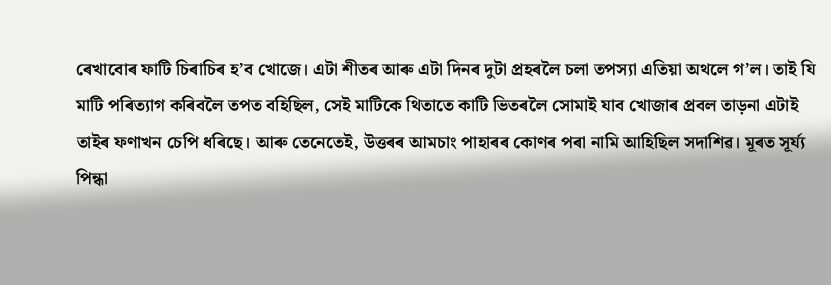ৰেখাবোৰ ফাটি চিৰাচিৰ হ’ব খোজে। এটা শীতৰ আৰু এটা দিনৰ দুটা প্ৰহৰলৈ চলা তপস‍্যা এতিয়া অথলে গ’ল। তাই যি মাটি পৰিত‍্যাগ কৰিবলৈ তপত বহিছিল, সেই মাটিকে থিতাতে কাটি ভিতৰলৈ সোমাই যাব খোজাৰ প্ৰবল তাড়না এটাই তাইৰ ফণাখন চেপি ধৰিছে। আৰু তেনেতেই, উত্তৰৰ আমচাং পাহাৰৰ কোণৰ পৰা নামি আহিছিল সদাশিৱ। মূৰত সূৰ্য‍্য পিন্ধা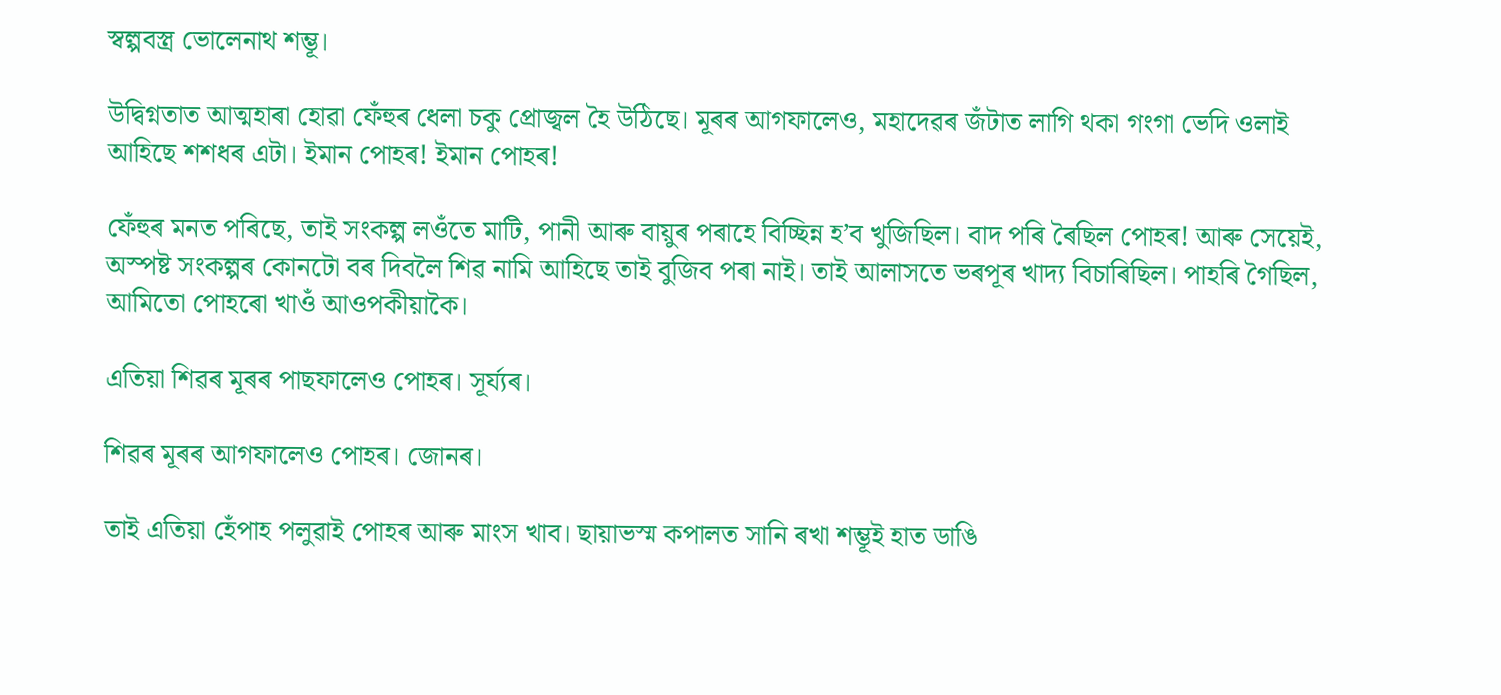স্বল্পবস্ত্ৰ ভোলেনাথ শম্ভূ।

উদ্বিগ্নতাত আত্মহাৰা হোৱা ফেঁহুৰ ধেলা চকু প্ৰোজ্বল হৈ উঠিছে। মূৰৰ আগফালেও, মহাদেৱৰ জঁটাত লাগি থকা গংগা ভেদি ওলাই আহিছে শশধৰ এটা। ইমান পোহৰ! ইমান পোহৰ!

ফেঁহুৰ মনত পৰিছে, তাই সংকল্প লওঁতে মাটি, পানী আৰু বায়ুৰ পৰাহে বিচ্ছিন্ন হ’ব খুজিছিল। বাদ পৰি ৰৈছিল পোহৰ! আৰু সেয়েই, অস্পষ্ট সংকল্পৰ কোনটো বৰ দিবলৈ শিৱ নামি আহিছে তাই বুজিব পৰা নাই। তাই আলাসতে ভৰপূৰ খাদ‍্য বিচাৰিছিল। পাহৰি গৈছিল, আমিতো পোহৰো খাওঁ আওপকীয়াকৈ।

এতিয়া শিৱৰ মূৰৰ পাছফালেও পোহৰ। সূৰ্য‍্যৰ।

শিৱৰ মূৰৰ আগফালেও পোহৰ। জোনৰ।

তাই এতিয়া হেঁপাহ পলুৱাই পোহৰ আৰু মাংস খাব। ছায়াভস্ম কপালত সানি ৰখা শম্ভূই হাত ডাঙি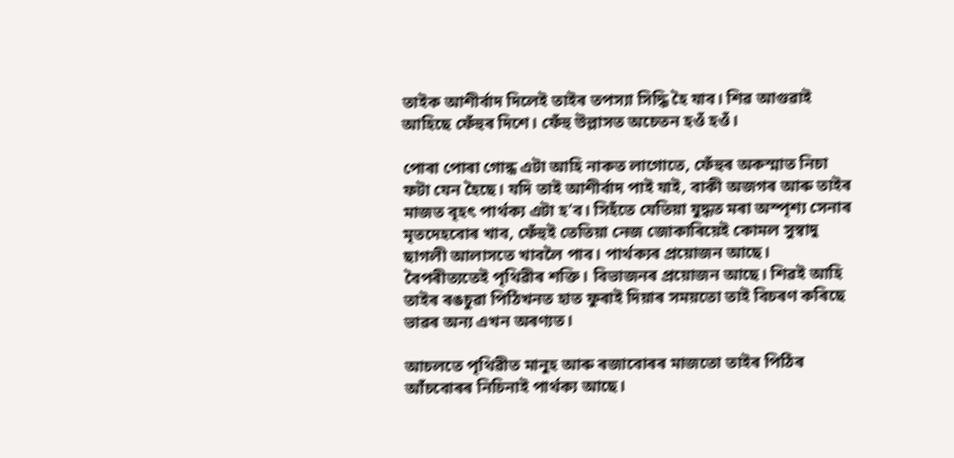তাইক আশীৰ্বাদ দিলেই তাইৰ তপস‍্যা সিদ্ধি হৈ যাব। শিৱ আগুৱাই আহিছে ফেঁহুৰ দিশে। ফেঁহু উল্লাসত অচেতন হওঁ হওঁ।

পোৰা পোৰা গোন্ধ এটা আহি নাকত লাগোতে, ফেঁহুৰ অকস্মাত নিচা ফটা যেন হৈছে। যদি তাই আশীৰ্বাদ পাই যাই, বাকী অজগৰ আৰু তাইৰ মাজত বৃহৎ পাৰ্থক‍্য এটা হ’ব। সিহঁতে যেতিয়া যুদ্ধত মৰা অস্পৃশ‍্য সেনাৰ মৃতদেহবোৰ খাব, ফেঁহুই তেতিয়া নেজ জোকাৰিয়েই কোমল সুস্বাদু ছাগলী আলাসতে খাবলৈ পাব। পাৰ্থক‍্যৰ প্ৰ‍য়োজন আছে। বৈপৰীত‍্যতেই পৃথিৱীৰ শক্তি। বিভাজনৰ প্ৰয়োজন আছে। শিৱই আহি তাইৰ ৰঙচুৱা পিঠিখনত হাত ফুৰাই দিয়াৰ সময়তো তাই বিচৰণ কৰিছে ভাৱৰ অন‍্য এখন অৰণ‍্যত।

আচলতে পৃথিৱীত মানুহ আৰু ৰজাবোৰৰ মাজতো তাইৰ পিঠিৰ আঁচবোৰৰ নিচিনাই পাৰ্থক‍্য আছে।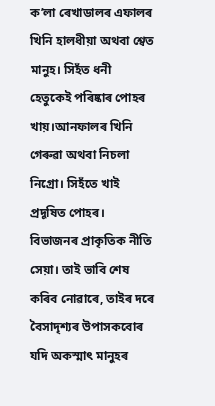ক’লা ৰেখাডালৰ এফালৰ খিনি হালধীয়া অথবা শ্বেত মানুহ। সিহঁত ধনী হেতুকেই পৰিষ্কাৰ পোহৰ খায়।আনফালৰ খিনি গেৰুৱা অথবা নিচলা নিগ্ৰো। সিহঁতে খাই প্ৰদূষিত পোহৰ। বিভাজনৰ প্ৰাকৃতিক নীতি সেয়া। তাই ভাবি শেষ কৰিব নোৱাৰে, তাইৰ দৰে বৈসাদৃশ‍্যৰ উপাসকবোৰ যদি অকস্মাৎ মানুহৰ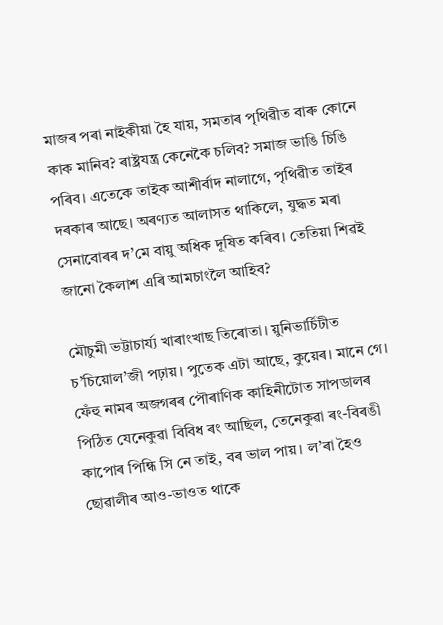মাজৰ পৰা নাইকীয়া হৈ যায়, সমতাৰ পৃথিৱীত বাৰু কোনে কাক মানিব? ৰাষ্ট্ৰযন্ত্ৰ কেনেকৈ চলিব? সমাজ ভাঙি চিঙি পৰিব। এতেকে তাইক আশীৰ্বাদ নালাগে, পৃথিৱীত তাইৰ দৰকাৰ আছে। অৰণ‍্যত আলাসত থাকিলে, যুদ্ধত মৰা সেনাবোৰৰ দ’মে বায়ু অধিক দূষিত কৰিব। তেতিয়া শিৱই জানো কৈলাশ এৰি আমচাংলৈ আহিব?

মৌচুমী ভট্টাচাৰ্য‍্য খাৰাংখাছ তিৰোতা। য়ুনিভাৰ্চিটীত চ’চিয়োল’জী পঢ়ায়। পুতেক এটা আছে, কুয়েৰ। মানে গে। ফেঁহু নামৰ অজগৰৰ পৌৰাণিক কাহিনীটোত সাপডালৰ পিঠিত যেনেকুৱা বিবিধ ৰং আছিল, তেনেকুৱা ৰং-বিৰঙী কাপোৰ পিন্ধি সি নে তাই, বৰ ভাল পায়। ল’ৰা হৈও ছোৱালীৰ আও-ভাওত থাকে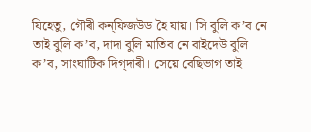যিহেতু, গৌৰী কন্‌ফিজউড হৈ যায়। সি বুলি ক’ব নে তাই বুলি ক’ব, দাদা বুলি মাতিব নে বাইদেউ বুলি ক’ব, সাংঘাটিক দিগ্‌দাৰী। সেয়ে বেছিভাগ তাই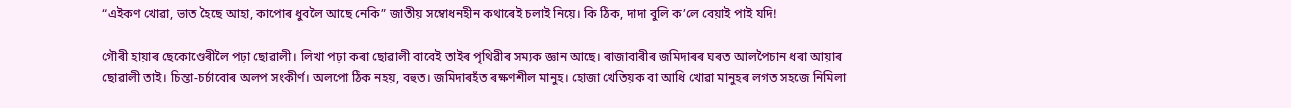“এইকণ খোৱা, ভাত হৈছে আহা, কাপোৰ ধুবলৈ আছে নেকি” জাতীয় সম্বোধনহীন কথাৰেই চলাই নিয়ে। কি ঠিক, দাদা বুলি ক’লে বেয়াই পাই যদি!

গৌৰী হায়াৰ ছেকোণ্ডেৰীলৈ পঢ়া ছোৱালী। লিখা পঢ়া কৰা ছোৱালী বাবেই তাইৰ পৃথিৱীৰ সম‍্যক জ্ঞান আছে। ৰাজাবাৰীৰ জমিদাৰৰ ঘৰত আলপৈচান ধৰা আয়াৰ ছোৱালী তাই। চিন্তা-চৰ্চাবোৰ অলপ সংকীৰ্ণ। অলপো ঠিক নহয়, বহুত। জমিদাৰহঁত ৰক্ষণশীল মানুহ। হোজা খেতিয়ক বা আধি খোৱা মানুহৰ লগত সহজে নিমিলা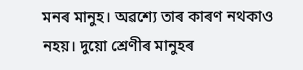মনৰ মানুহ। অৱশ‍্যে তাৰ কাৰণ নথকাও নহ‍য়। দুয়ো শ্ৰেণীৰ মানুহৰ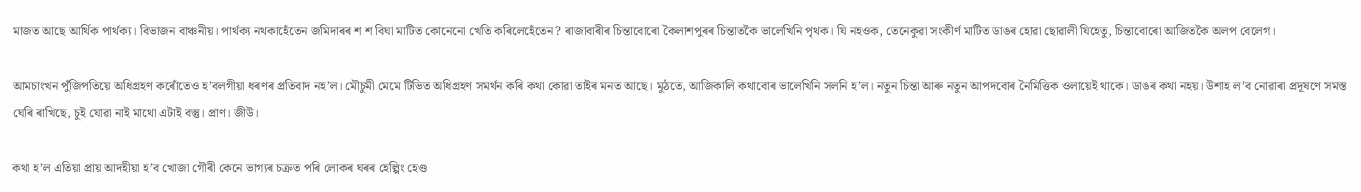মাজত আছে আৰ্থিক পাৰ্থক‍্য। বিভাজন বাঞ্চনীয়। পাৰ্থক‍্য নথকাহেঁতেন জমিদাৰৰ শ শ বিঘা মাটিত কোনেনো খেতি কৰিলেহেঁতেন? ৰাজাবাৰীৰ চিন্তাবোৰো কৈলাশপুৰৰ চিন্তাতকৈ ভালেখিনি পৃথক। যি নহওক, তেনেকুৱা সংকীৰ্ণ মাটিত ডাঙৰ হোৱা ছোৱালী যিহেতু, চিন্তাবোৰো আজিতকৈ অলপ বেলেগ।

আমচাংখন পুঁজিপতিয়ে অধিগ্ৰহণ কৰোঁতেও হ’বলগীয়া ধৰণৰ প্ৰতিবাদ নহ’ল। মৌচুমী মেমে টিভিত অধিগ্ৰহণ সমৰ্থন কৰি কথা কোৱা তাইৰ মনত আছে। মুঠতে, আজিকালি কথাবোৰ ভালেখিনি সলনি হ’ল। নতুন চিন্তা আৰু নতুন আপদবোৰ নৈমিত্তিক ওলায়েই থাকে। ডাঙৰ কথা নহয়। উশাহ ল’ব নোৱাৰা প্ৰদূষণে সমস্ত ঘেৰি ৰাখিছে, চুই যোৱা নাই মাথো এটাই বস্তু। প্ৰাণ। জীউ।

কথা হ’ল এতিয়া প্ৰায় আদহীয়া হ’ব খোজা গৌৰী কেনে ভাগ‍্যৰ চক্ৰত পৰি লোকৰ ঘৰৰ হেল্পিং হেণ্ড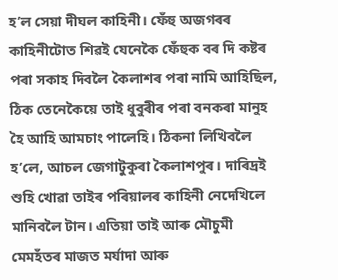হ’ল সেয়া দীঘল কাহিনী। ফেঁহু অজগৰৰ কাহিনীটোত শিৱই যেনেকৈ ফেঁহুক বৰ দি কষ্টৰ পৰা সকাহ দিবলৈ কৈলাশৰ পৰা নামি আহিছিল, ঠিক তেনেকৈয়ে তাই ধুবুৰীৰ পৰা বনকৰা মানুহ হৈ আহি আমচাং পালেহি। ঠিকনা লিখিবলৈ হ’লে, আচল জেগাটুকুৰা কৈলাশপুৰ। দাৰিদ্ৰই শুহি খোৱা তাইৰ পৰিয়ালৰ কাহিনী নেদেখিলে মানিবলৈ টান। এতিয়া তাই আৰু মৌচুমী মেমহঁতৰ মাজত মৰ্যাদা আৰু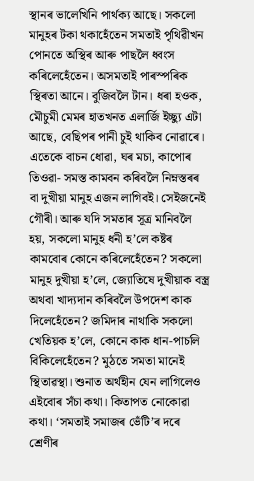স্থানৰ ভালেখিনি পাৰ্থক‍্য আছে। সকলো মানুহৰ টকা থকাহেঁতেন সমতাই পৃথিৱীখন পোনতে অস্থিৰ আৰু পাছলৈ ধ্বংস কৰিলেহেঁতেন। অসমতাই পাৰস্পৰিক স্থিৰতা আনে। বুজিবলৈ টান। ধৰা হওক, মৌচুমী মেমৰ হাতখনত এলাৰ্জি ইচ্ছ‍্যু এটা আছে, বেছিপৰ পানী চুই থাকিব নোৱাৰে। এতেকে বাচন ধোৱা, ঘৰ মচা, কাপোৰ তিওৱা- সমস্ত কামবন কৰিবলৈ নিম্নস্তৰৰ বা দুখীয়া মানুহ এজন লাগিবই। সেইজনেই গৌৰী। আৰু যদি সমতাৰ সূত্ৰ মানিবলৈ হ‍য়, সকলো মানুহ ধনী হ’লে কষ্টৰ কামবোৰ কোনে কৰিলেহেঁতেন? সকলো মানুহ দুখীয়া হ’লে, জ‍্যোতিষে দুখীয়াক বস্ত্ৰ অথবা খাদ‍্যদান কৰিবলৈ উপদেশ কাক দিলেহেঁতেন? জমিদাৰ নাথাকি সকলো খেতিয়ক হ’লে, কোনে কাক ধান-পাচলি বিকিলেহেঁতেন? মুঠতে সমতা মানেই স্থিতাৱস্থা। শুনাত অৰ্থহীন যেন লাগিলেও এইবোৰ সঁচা কথা। কিতাপত নোকোৱা কথা। ‘সমতাই সমাজৰ ভেঁটি’ৰ দৰে শ্ৰেণীৰ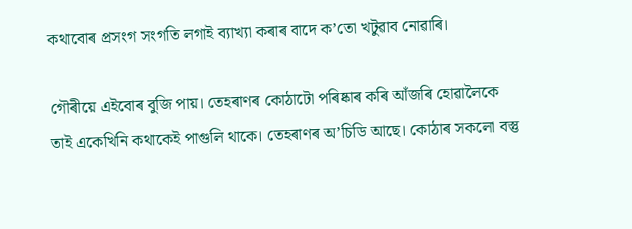কথাবোৰ প্ৰসংগ সংগতি লগাই ব‍্যাখ‍্যা কৰাৰ বাদে ক’তো খটুৱাব নোৱাৰি।

গৌৰীয়ে এইবোৰ বুজি পায়। তেহৰাণৰ কোঠাটো পৰিষ্কাৰ কৰি আঁজৰি হোৱালৈকে তাই একেখিনি কথাকেই পাগুলি থাকে। তেহৰাণৰ অ’চিডি আছে। কোঠাৰ সকলো বস্তু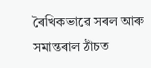ৰৈখিকভাৱে সৰল আৰু সমান্তৰাল ঠাঁচত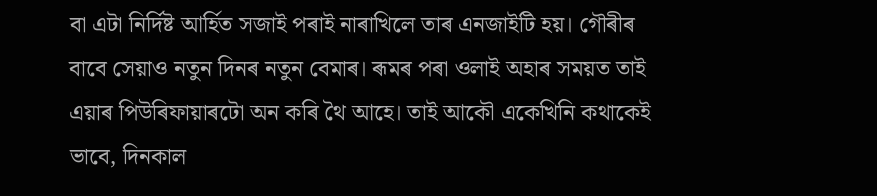বা এটা নিৰ্দিষ্ট আৰ্হিত সজাই পৰাই নাৰাখিলে তাৰ এনজাইটি হয়। গৌৰীৰ বাবে সেয়াও নতুন দিনৰ নতুন বেমাৰ। ৰূমৰ পৰা ওলাই অহাৰ সময়ত তাই এয়াৰ পিউৰিফায়াৰটো অন কৰি থৈ আহে। তাই আকৌ একেখিনি কথাকেই ভাবে, দিনকাল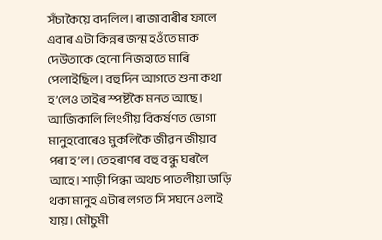সঁচাকৈয়ে বদলিল। ৰাজাবাৰীৰ ফালে এবাৰ এটা কিন্নৰ জন্ম হওঁতে মাক দেউতাকে হেনো নিজহাতে মাৰি পেলাইছিল। বহুদিন আগতে শুনা কথা হ’লেও তাইৰ স্পষ্টকৈ মনত আছে। আজিকালি লিংগীয় বিকৰ্ষণত ভোগা মানুহবোৰেও মুকলিকৈ জীৱন জীয়াব পৰা হ’ল। তেহৰাণৰ বহু বন্ধু ঘৰলৈ আহে। শাড়ী পিন্ধা অথচ পাতলীয়া ডাড়ি থকা মানুহ এটাৰ লগত সি সঘনে ওলাই যায়। মৌচুমী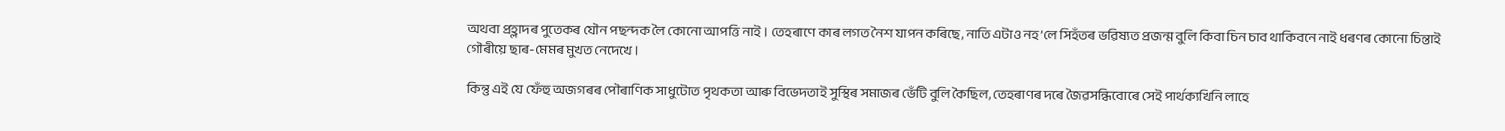অথবা প্ৰহ্লাদৰ পুতেকৰ যৌন পছন্দক লৈ কোনো আপত্তি নাই। তেহৰাণে কাৰ লগত নৈশ যাপন কৰিছে, নাতি এটাও নহ’লে সিহঁতৰ ভৱিষ‍্যত প্ৰজন্ম বুলি কিবা চিন চাব থাকিবনে নাই ধৰণৰ কোনো চিন্তাই গৌৰীয়ে ছাৰ-মেমৰ মুখত নেদেখে।

কিন্তু এই যে ফেঁহু অজগৰৰ পৌৰাণিক সাধুটোত পৃথকতা আৰু বিভেদতাই সুস্থিৰ সমাজৰ ভেঁটি বুলি কৈছিল, তেহৰাণৰ দৰে জৈৱসন্ধিবোৰে সেই পাৰ্থক‍্যখিনি লাহে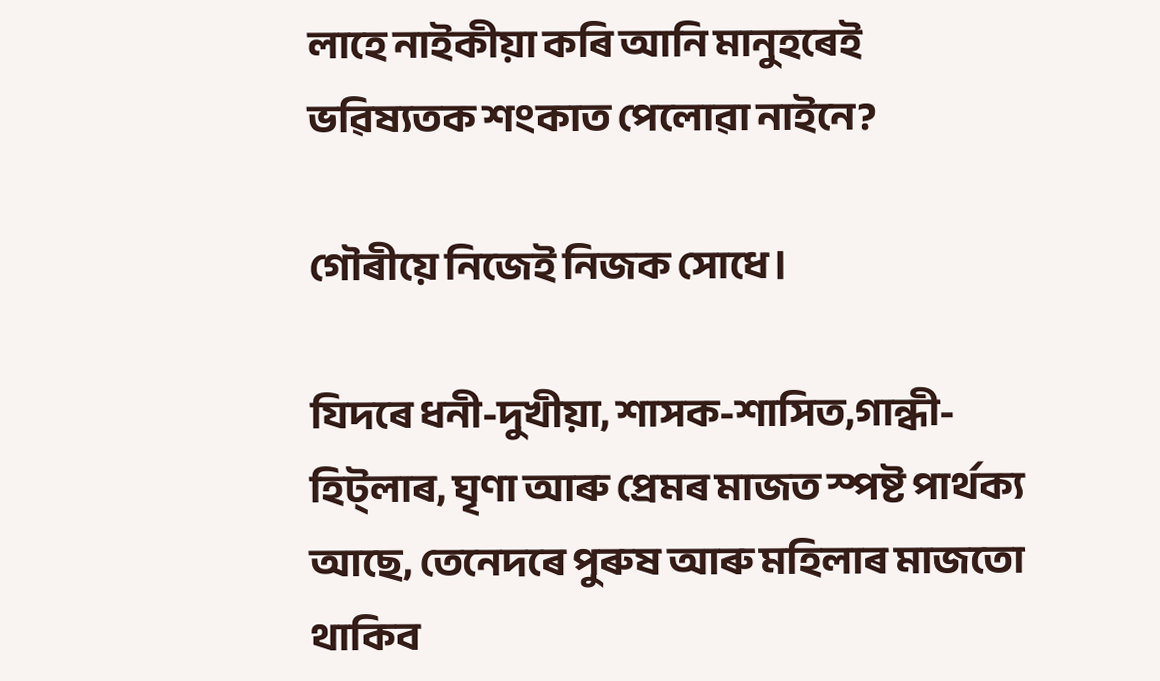লাহে নাইকীয়া কৰি আনি মানুহৰেই ভৱিষ‍্যতক শংকাত পেলোৱা নাইনে?

গৌৰীয়ে নিজেই নিজক সোধে।

যিদৰে ধনী-দুখীয়া, শাসক-শাসিত,গান্ধী-হিট্‌লাৰ, ঘৃণা আৰু প্ৰেমৰ মাজত স্পষ্ট পাৰ্থক‍্য আছে, তেনেদৰে পুৰুষ আৰু মহিলাৰ মাজতো থাকিব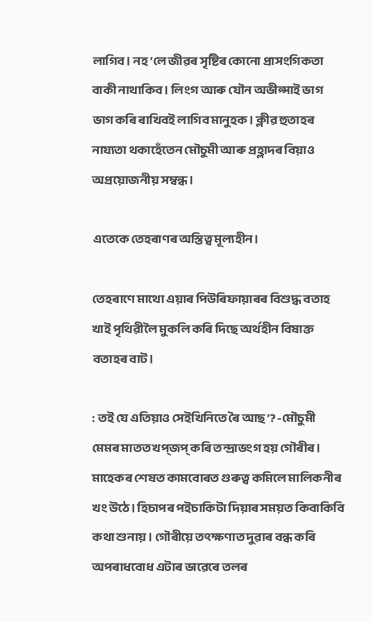লাগিব। নহ’লে জীৱৰ সৃষ্টিৰ কোনো প্ৰাসংগিকতা বাকী নাথাকিব। লিংগ আৰু যৌন অভীপ্সাই ভাগ ভাগ কৰি ৰাখিবই লাগিব মানুহক। ক্লীৱ হুতাহৰ নায‍্যতা থকাহেঁতেন মৌচুমী আৰু প্ৰহ্লাদৰ বিয়াও অপ্ৰয়োজনীয় সম্বন্ধ।

এতেকে তেহৰাণৰ অস্তিত্ব মূল‍্যহীন।

তেহৰাণে মাথো এয়াৰ পিউৰিফায়াৰৰ বিশুদ্ধ বতাহ খাই পৃথিৱীলৈ মুকলি কৰি দিছে অৰ্থহীন বিষাক্ত বতাহৰ বাট।

: তই যে এতিয়াও সেইখিনিতে ৰৈ আছ’? -মৌচুমী মেমৰ মাতত খপ্‌জপ্ কৰি তন্দ্ৰাভংগ হয় গৌৰীৰ। মাহেকৰ শেষত কামবোৰত গুৰুত্ব কমিলে মালিকনীৰ খং উঠে। হিচাপৰ পইচাকিটা দিয়াৰ সময়ত কিবাকিবি কথা শুনায়। গৌৰীয়ে তৎক্ষণাত দুৱাৰ বন্ধ কৰি অপৰাধবোধ এটাৰ ভাৱেৰে তলৰ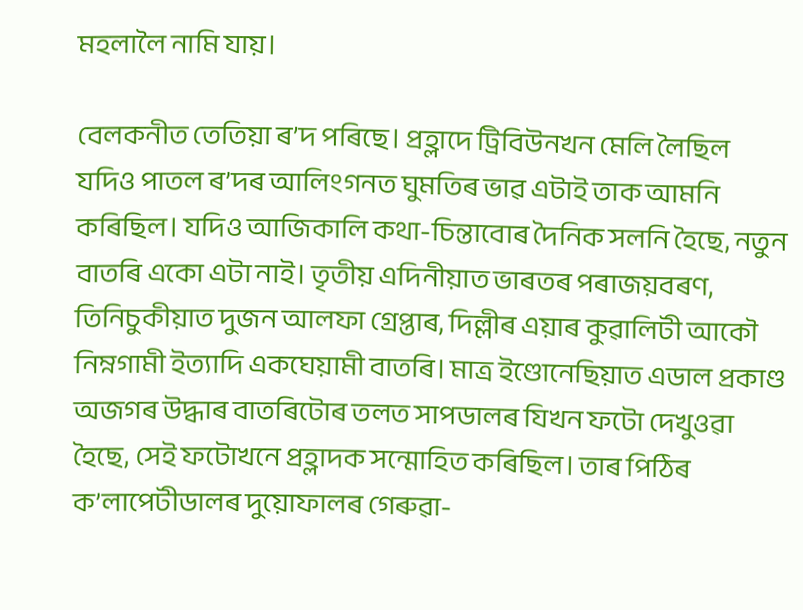মহলালৈ নামি যায়।

বেলকনীত তেতিয়া ৰ’দ পৰিছে। প্ৰহ্লাদে ট্ৰিবিউনখন মেলি লৈছিল যদিও পাতল ৰ’দৰ আলিংগনত ঘুমতিৰ ভাৱ এটাই তাক আমনি কৰিছিল। যদিও আজিকালি কথা-চিন্তাবোৰ দৈনিক সলনি হৈছে, নতুন বাতৰি একো এটা নাই। তৃতীয় এদিনীয়াত ভাৰতৰ পৰাজয়বৰণ, তিনিচুকীয়াত দুজন আলফা গ্ৰেপ্তাৰ, দিল্লীৰ এয়াৰ কুৱালিটী আকৌ নিম্নগামী ইত‍্যাদি একঘেয়ামী বাতৰি। মাত্ৰ ইণ্ডোনেছিয়াত এডাল প্ৰকাণ্ড অজগৰ উদ্ধাৰ বাতৰিটোৰ তলত সাপডালৰ যিখন ফটো দেখুওৱা হৈছে, সেই ফটোখনে প্ৰহ্লাদক সন্মোহিত কৰিছিল। তাৰ পিঠিৰ ক’লাপেটীডালৰ দুয়োফালৰ গেৰুৱা-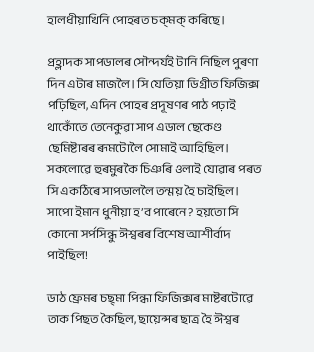হালধীয়াখিনি পোহৰত চক্‌মক্ কৰিছে।

প্ৰহ্লাদক সাপডালৰ সৌন্দৰ্যই টানি নিছিল পুৰণা দিন এটাৰ মাজলৈ। সি যেতিয়া ডিগ্ৰীত ফিজিক্স পঢ়িছিল, এদিন পোহৰ প্ৰদূষণৰ পাঠ পঢ়াই থাকোঁতে তেনেকুৱা সাপ এডাল ছেকেণ্ড ছেমিষ্টাৰৰ ৰূমটোলৈ সোমাই আহিছিল। সকলোৱে হুৰমুৰকৈ চিঞৰি ওলাই যোৱাৰ পৰত সি একঠিৰে সাপডাললৈ তন্ময় হৈ চাইছিল। সাপো ইমান ধুনীয়া হ’ব পাৰেনে? হয়তো সি কোনো সৰ্পসিন্ধু ঈশ্বৰৰ বিশেষ আশীৰ্বাদ পাইছিল!

ডাঠ ফ্ৰেমৰ চছ্‌মা পিন্ধা ফিজিক্সৰ মাষ্টৰটোৱে তাক পিছত কৈছিল, ছায়েন্সৰ ছাত্ৰ হৈ ঈশ্বৰ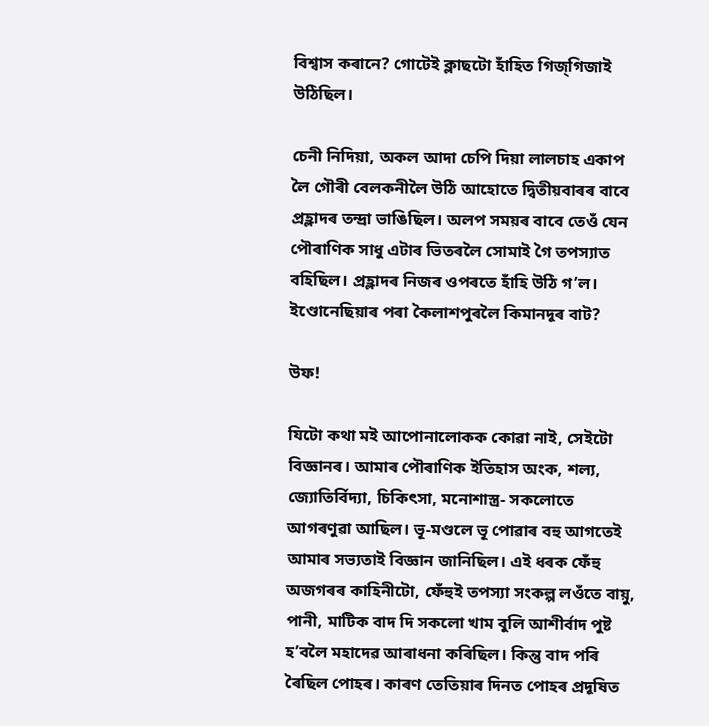বিশ্বাস কৰানে? গোটেই ক্লাছটো হাঁহিত গিজ্‌গিজাই উঠিছিল।

চেনী নিদিয়া, অকল আদা চেপি দিয়া লালচাহ একাপ লৈ গৌৰী বেলকনীলৈ উঠি আহোতে দ্বিতীয়বাৰৰ বাবে প্ৰহ্লাদৰ তন্দ্ৰা ভাঙিছিল। অলপ সময়ৰ বাবে তেওঁ যেন পৌৰাণিক সাধু এটাৰ ভিতৰলৈ সোমাই গৈ তপস‍্যাত বহিছিল। প্ৰহ্লাদৰ নিজৰ ওপৰতে হাঁহি উঠি গ’ল। ইণ্ডোনেছিয়াৰ পৰা কৈলাশপুৰলৈ কিমানদূৰ বাট?

উফ!

যিটো কথা মই আপোনালোকক কোৱা নাই, সেইটো বিজ্ঞানৰ। আমাৰ পৌৰাণিক ইতিহাস অংক, শল‍্য, জ‍্যোতিৰ্বিদ‍্যা, চিকিৎসা, মনোশাস্ত্ৰ- সকলোতে আগৰণুৱা আছিল। ভূ-মণ্ডলে ভূ পোৱাৰ বহু আগতেই আমাৰ সভ‍্যতাই বিজ্ঞান জানিছিল। এই ধৰক ফেঁহু অজগৰৰ কাহিনীটো, ফেঁহুই তপস‍্যা সংকল্প লওঁতে বায়ু, পানী, মাটিক বাদ দি সকলো খাম বুলি আশীৰ্বাদ পুষ্ট হ’বলৈ মহাদেৱ আৰাধনা কৰিছিল। কিন্তু বাদ পৰি ৰৈছিল পোহৰ। কাৰণ তেতিয়াৰ দিনত পোহৰ প্ৰদূষিত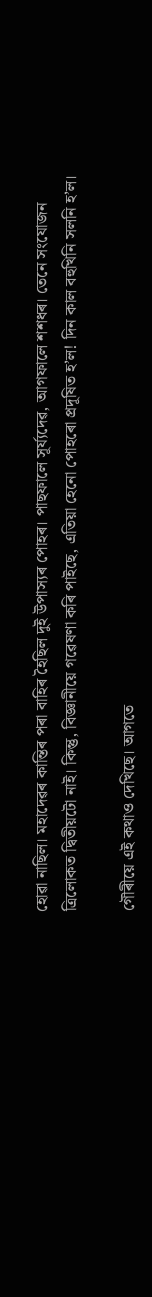হোৱা নাছিল। মহাদেৱৰ কান্তিৰ পৰা বাহিৰ হৈছিল দুই উপাস‍্যৰ পোহৰ। পাছফালে সূৰ্য‍্যদেৱ, আগফালে শশধৰ। তেনে সংযোজন ত্ৰিলোকত দ্বিতীয়টো নাই। কিন্তু, বিজ্ঞানীয়ে গৱেষণা কৰি পাইছে, এতিয়া হেনো পোহৰো প্ৰদূষিত হ’ল! দিন কাল বহুখিনি সলনি হ’ল।

গৌৰীয়ে এই কথাও দেখিছে। আগতে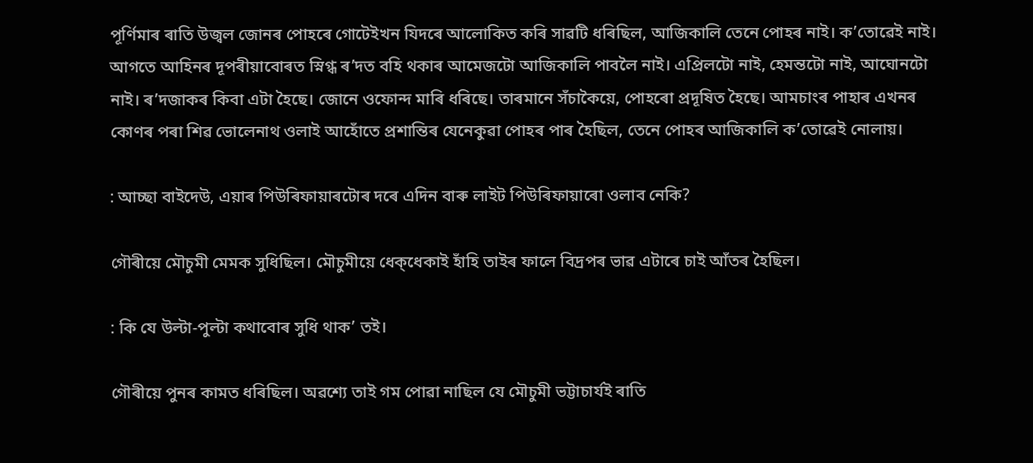পূৰ্ণিমাৰ ৰাতি উজ্বল জোনৰ পোহৰে গোটেইখন যিদৰে আলোকিত কৰি সাৱটি ধৰিছিল, আজিকালি তেনে পোহৰ নাই। ক’তোৱেই নাই। আগতে আহিনৰ দূপৰীয়াবোৰত স্নিগ্ধ ৰ’দত বহি থকাৰ আমেজটো আজিকালি পাবলৈ নাই। এপ্ৰিলটো নাই, হেমন্তটো নাই, আঘোনটো নাই। ৰ’দজাকৰ কিবা এটা হৈছে। জোনে ওফোন্দ মাৰি ধৰিছে। তাৰমানে সঁচাকৈয়ে, পোহৰো প্ৰদূষিত হৈছে। আমচাংৰ পাহাৰ এখনৰ কোণৰ পৰা শিৱ ভোলেনাথ ওলাই আহোঁতে প্ৰশান্তিৰ যেনেকুৱা পোহৰ পাৰ হৈছিল, তেনে পোহৰ আজিকালি ক’তোৱেই নোলায়।

: আচ্ছা বাইদেউ, এয়াৰ পিউৰিফায়াৰটোৰ দৰে এদিন বাৰু লাইট পিউৰিফায়াৰো ওলাব নেকি?

গৌৰীয়ে মৌচুমী মেমক সুধিছিল। মৌচুমীয়ে ধেক্‌ধেকাই হাঁহি তাইৰ ফালে বিদ্ৰপৰ ভাৱ এটাৰে চাই আঁতৰ হৈছিল।

: কি যে উল্টা-পুল্টা কথাবোৰ সুধি থাক’ তই।

গৌৰীয়ে পুনৰ কামত ধৰিছিল। অৱশ‍্যে তাই গম পোৱা নাছিল যে মৌচুমী ভট্টাচাৰ্যই ৰাতি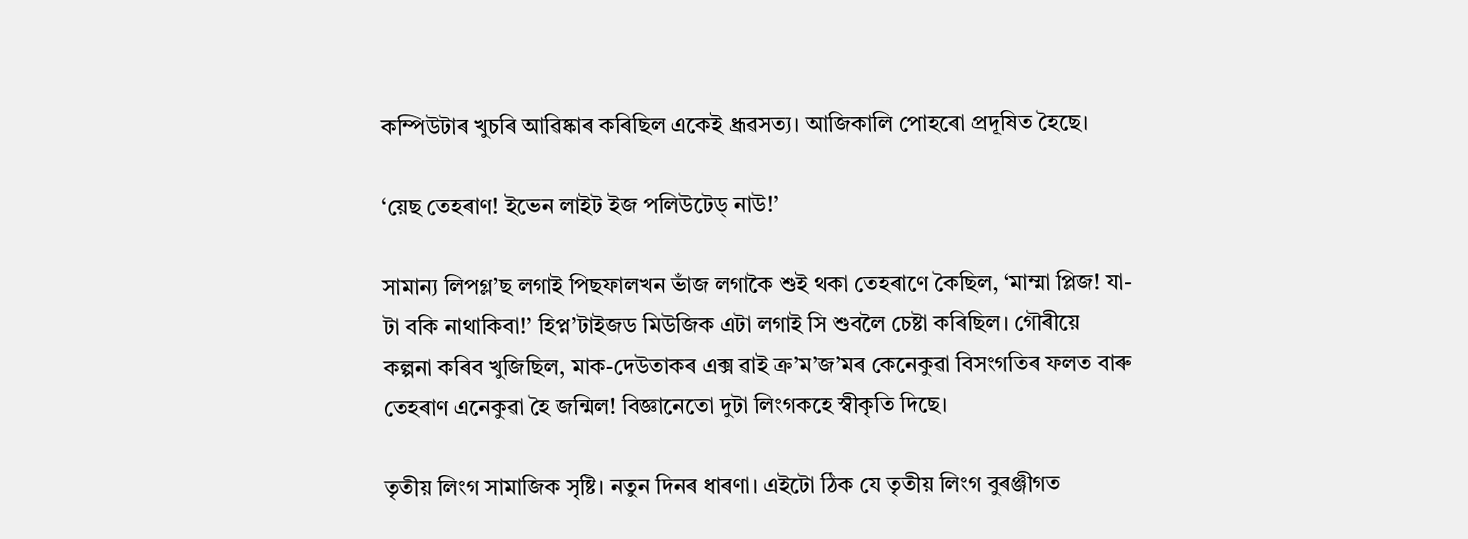কম্পিউটাৰ খুচৰি আৱিষ্কাৰ কৰিছিল একেই ধ্ৰূৱসত‍্য। আজিকালি পোহৰো প্ৰদূষিত হৈছে।

‘য়েছ তেহৰাণ! ইভেন লাইট ইজ পলিউটেড্ নাউ!’

সামান‍্য লিপগ্ল’ছ লগাই পিছফালখন ভাঁজ লগাকৈ শুই থকা তেহৰাণে কৈছিল, ‘মাম্মা প্লিজ! যা-টা বকি নাথাকিবা!’ হিপ্ন’টাইজড মিউজিক এটা লগাই সি শুবলৈ চেষ্টা কৰিছিল। গৌৰীয়ে কল্পনা কৰিব খুজিছিল, মাক-দেউতাকৰ এক্স ৱাই ক্ৰ’ম’জ’মৰ কেনেকুৱা বিসংগতিৰ ফলত বাৰু তেহৰাণ এনেকুৱা হৈ জন্মিল! বিজ্ঞানেতো দুটা লিংগকহে স্বীকৃতি দিছে।

তৃতীয় লিংগ সামাজিক সৃষ্টি। নতুন দিনৰ ধাৰণা। এইটো ঠিক যে তৃতীয় লিংগ বুৰঞ্জীগত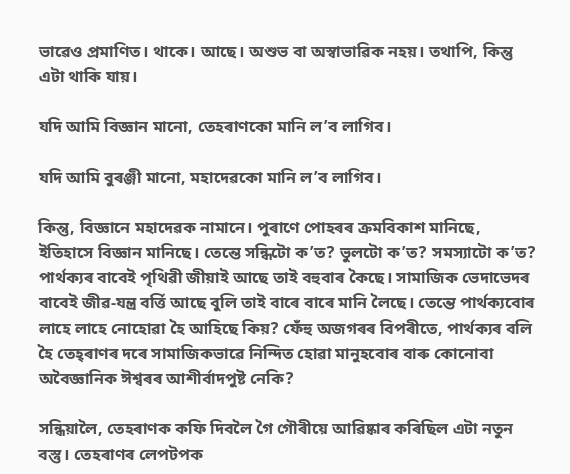ভাৱেও প্ৰমাণিত। থাকে। আছে। অশুভ বা অস্বাভাৱিক নহ‍য়। তথাপি, কিন্তু এটা থাকি যায়।

যদি আমি বিজ্ঞান মানো, তেহৰাণকো মানি ল’ব লাগিব।

যদি আমি বুৰঞ্জী মানো, মহাদেৱকো মানি ল’ব লাগিব।

কিন্তু, বিজ্ঞানে মহাদেৱক নামানে। পুৰাণে পোহৰৰ ক্ৰমবিকাশ মানিছে, ইতিহাসে বিজ্ঞান মানিছে। তেন্তে সন্ধিটো ক’ত? ভুলটো ক’ত? সমস‍্যাটো ক’ত? পাৰ্থক‍্যৰ বাবেই পৃথিৱী জীয়াই আছে তাই বহুবাৰ কৈছে। সামাজিক ভেদাভেদৰ বাবেই জীৱ-যন্ত্ৰ বৰ্ত্তি আছে বুলি তাই বাৰে বাৰে মানি লৈছে। তেন্তে পাৰ্থক‍্যবোৰ লাহে লাহে নোহোৱা হৈ আহিছে কিয়? ফেঁহু অজগৰৰ বিপৰীতে, পাৰ্থক‍্যৰ বলি হৈ তেহ্‌ৰাণৰ দৰে সামাজিকভাৱে নিন্দিত হোৱা মানুহবোৰ বাৰু কোনোবা অবৈজ্ঞানিক ঈশ্বৰৰ আশীৰ্বাদপুষ্ট নেকি?

সন্ধিয়ালৈ, তেহৰাণক কফি দিবলৈ গৈ গৌৰীয়ে আৱিষ্কাৰ কৰিছিল এটা নতুন বস্তু। তেহৰাণৰ লেপটপক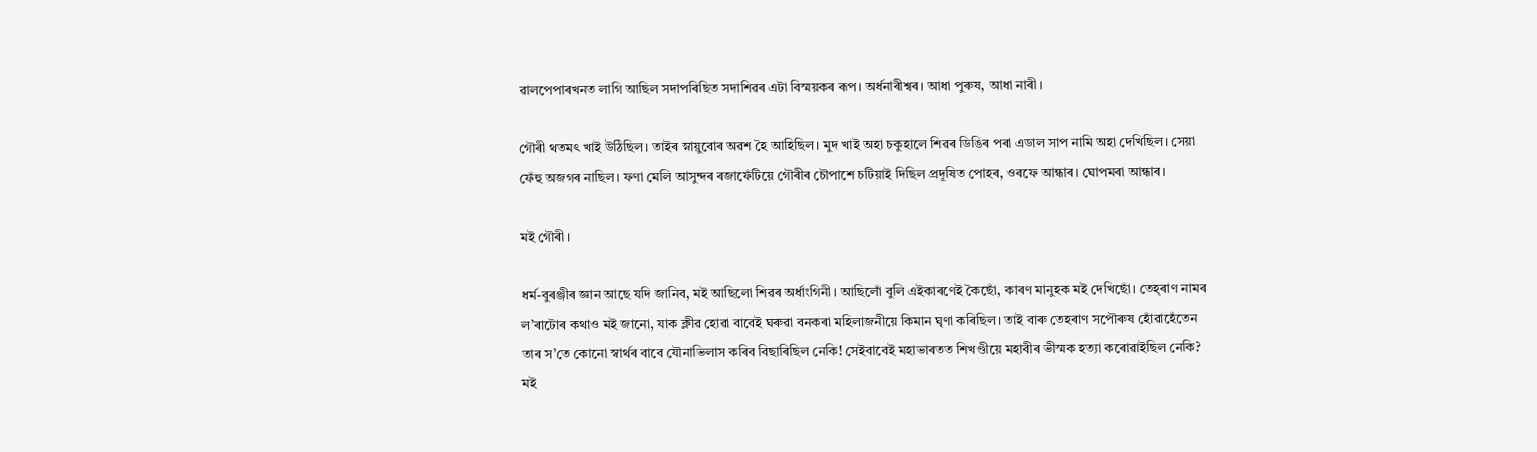ৱালপেপাৰখনত লাগি আছিল সদাপৰিছিত সদাশিৱৰ এটা বিস্ময়কৰ ৰূপ। অৰ্ধনাৰীশ্বৰ। আধা পুৰুষ, আধা নাৰী।

গৌৰী থতমৎ খাই উঠিছিল। তাইৰ স্নায়ুবোৰ অৱশ হৈ আহিছিল। মুদ খাই অহা চকুহালে শিৱৰ ডিঙিৰ পৰা এডাল সাপ নামি অহা দেখিছিল। সেয়া ফেঁহু অজগৰ নাছিল। ফণা মেলি আসুন্দৰ ৰজাফেঁটিয়ে গৌৰীৰ চৌপাশে চটিয়াই দিছিল প্ৰদূষিত পোহৰ, ওৰফে আন্ধাৰ। ঘোপমৰা আন্ধাৰ।

মই গৌৰী।

ধৰ্ম-বুৰঞ্জীৰ জ্ঞান আছে যদি জানিব, মই আছিলো শিৱৰ অৰ্ধাংগিনী। আছিলোঁ বুলি এইকাৰণেই কৈছোঁ, কাৰণ মানুহক মই দেখিছোঁ। তেহ্‌ৰাণ নামৰ ল’ৰাটোৰ কথাও মই জানো, যাক ক্লীৱ হোৱা বাবেই ঘৰুৱা বনকৰা মহিলাজনীয়ে কিমান ঘৃণা কৰিছিল। তাই বাৰু তেহৰাণ সপৌৰুষ হোঁৱাহেঁতেন তাৰ স’তে কোনো স্বাৰ্থৰ বাবে যৌনাভিলাস কৰিব বিছাৰিছিল নেকি! সেইবাবেই মহাভাৰতত শিখণ্ডীয়ে মহাবীৰ ভীস্মক হত‍্যা কৰোৱাইছিল নেকি? মই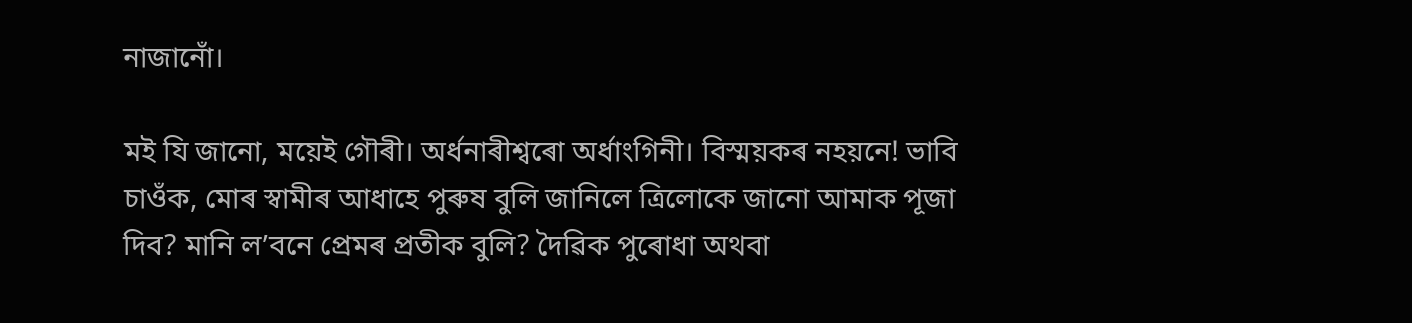নাজানোঁ।

মই যি জানো, ময়েই গৌৰী। অৰ্ধনাৰীশ্বৰো অৰ্ধাংগিনী। বিস্ময়কৰ নহয়নে! ভাবি চাওঁক, মোৰ স্বামীৰ আধাহে পুৰুষ বুলি জানিলে ত্ৰিলোকে জানো আমাক পূজা দিব? মানি ল’বনে প্ৰেমৰ প্ৰতীক বুলি? দৈৱিক পুৰোধা অথবা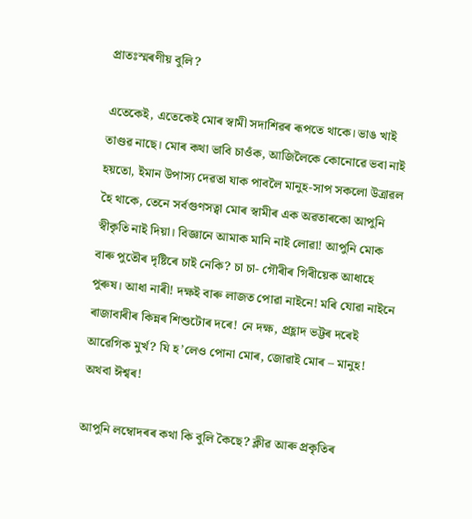প্ৰাতঃস্মৰণীয় বুলি?

এতেকেই, এতেকেই মোৰ স্বামী সদাশিৱৰ ৰূপতে থাকে। ভাঙ খাই তাণ্ডৱ নাছে। মোৰ কথা ভাবি চাওঁক, আজিলৈকে কোনোৱে ভবা নাই হয়তো, ইমান উপাস‍্য দেৱতা যাক পাবলৈ মানুহ-সাপ সকলো উত্ৰাৱল হৈ থাকে, তেনে সৰ্বগুণসত্বা মোৰ স্বামীৰ এক অৱতাৰকো আপুনি স্বীকৃতি নাই দিয়া। বিজ্ঞানে আমাক মানি নাই লোৱা! আপুনি মোক বাৰু পুতৌৰ দৃষ্টিৰে চাই নেকি? চা চা- গৌৰীৰ গিৰীয়েক আধাহে পুৰুষ। আধা নাৰী! দক্ষই বাৰু লাজত পোৱা নাইনে! মৰি যোৱা নাইনে ৰাজাবাৰীৰ কিন্নৰ শিশুটোৰ দৰে! নে দক্ষ, প্ৰহ্লাদ ভট্টৰ দৰেই আৱেগিক মুৰ্খ? যি হ’লেও পোনা মোৰ, জোৱাই মোৰ – মানুহ! অথবা ঈশ্বৰ!

আপুনি লম্বোদৰৰ কথা কি বুলি কৈছে? ক্লীৱ আৰু প্ৰকৃতিৰ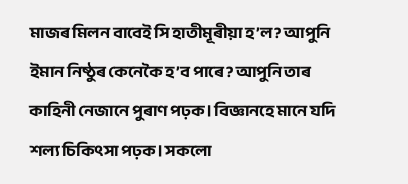মাজৰ মিলন বাবেই সি হাতীমূৰীয়া হ’ল? আপুনি ইমান নিষ্ঠুৰ কেনেকৈ হ’ব পাৰে? আপুনি তাৰ কাহিনী নেজানে পুৰাণ পঢ়ক। বিজ্ঞানহে মানে যদি শল‍্য চিকিৎসা পঢ়ক। সকলো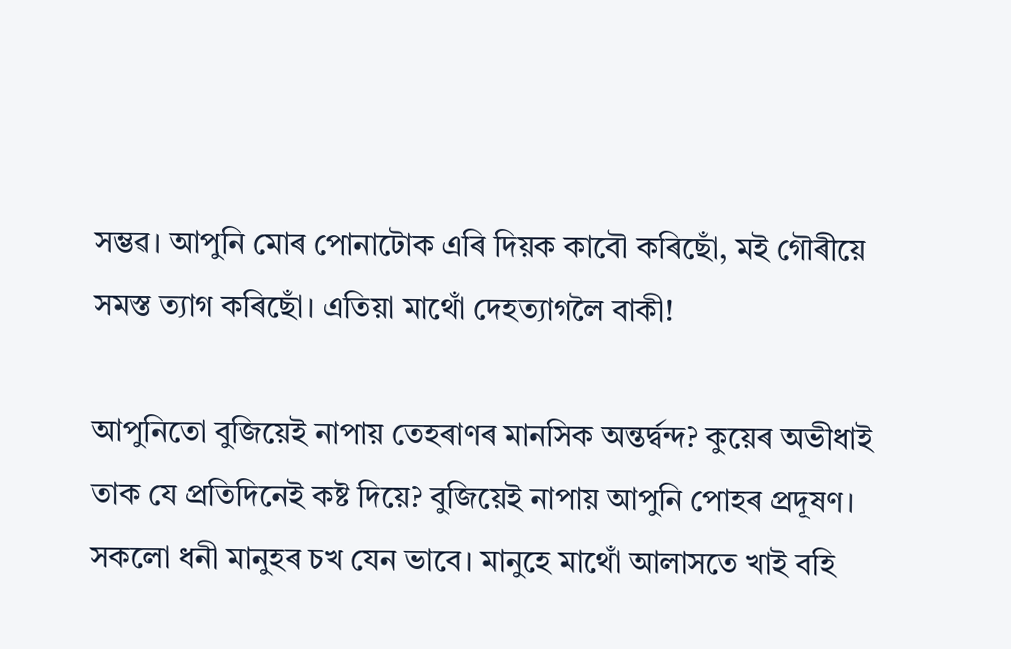সম্ভৱ। আপুনি মোৰ পোনাটোক এৰি দিয়ক কাবৌ কৰিছোঁ, মই গৌৰীয়ে সমস্ত ত‍্যাগ কৰিছোঁ। এতিয়া মাথোঁ দেহত‍্যাগলৈ বাকী!

আপুনিতো বুজিয়েই নাপায় তেহৰাণৰ মানসিক অন্তৰ্দ্বন্দ? কুয়েৰ অভীধাই তাক যে প্ৰতিদিনেই কষ্ট দিয়ে? বুজিয়েই নাপায় আপুনি পোহৰ প্ৰদূষণ। সকলো ধনী মানুহৰ চখ যেন ভাবে। মানুহে মাথোঁ আলাসতে খাই বহি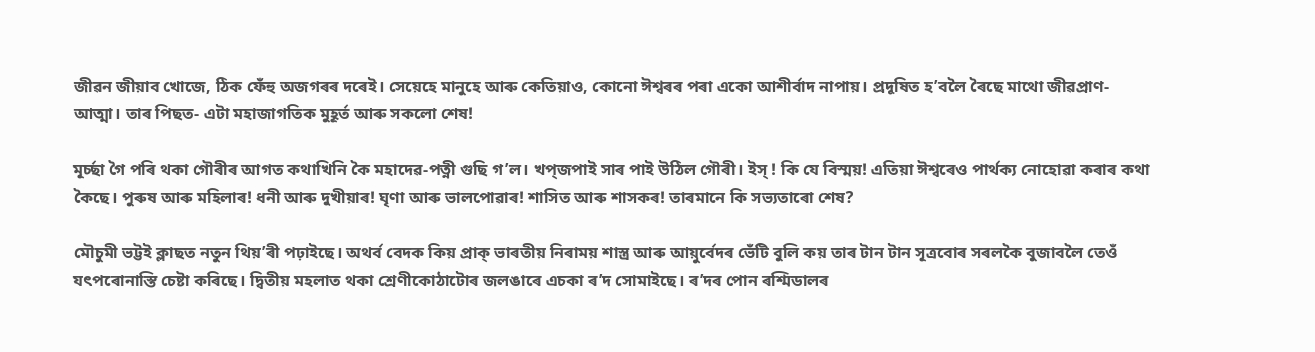জীৱন জীয়াব খোজে, ঠিক ফেঁহু অজগৰৰ দৰেই। সেয়েহে মানুহে আৰু কেতিয়াও, কোনো ঈশ্বৰৰ পৰা একো আশীৰ্বাদ নাপায়। প্ৰদূষিত হ’বলৈ ৰৈছে মাথো জীৱপ্ৰাণ- আত্মা। তাৰ পিছত- এটা মহাজাগতিক মুহূৰ্ত আৰু সকলো শেষ!

মূৰ্চ্ছা গৈ পৰি থকা গৌৰীৰ আগত কথাখিনি কৈ মহাদেৱ-পত্নী গুছি গ’ল। খপ্‌জপাই সাৰ পাই উঠিল গৌৰী। ইস্ ! কি যে বিস্ময়! এতিয়া ঈশ্বৰেও পাৰ্থক‍্য নোহোৱা কৰাৰ কথা কৈছে। পুৰুষ আৰু মহিলাৰ! ধনী আৰু দুখীয়াৰ! ঘৃণা আৰু ভালপোৱাৰ! শাসিত আৰু শাসকৰ! তাৰমানে কি সভ‍্যতাৰো শেষ?

মৌচুমী ভট্টই ক্লাছত নতুন থিয়’ৰী পঢ়াইছে। অথৰ্ব বেদক কিয় প্ৰাক্ ভাৰতীয় নিৰাময় শাস্ত্ৰ আৰু আয়ুৰ্বেদৰ ভেঁটি বুলি কয় তাৰ টান টান সূত্ৰবোৰ সৰলকৈ বুজাবলৈ তেওঁ যৎপৰোনাস্তি চেষ্টা কৰিছে। দ্বিতীয় মহলাত থকা শ্ৰেণীকোঠাটোৰ জলঙাৰে এচকা ৰ’দ সোমাইছে। ৰ’দৰ পোন ৰশ্মিডালৰ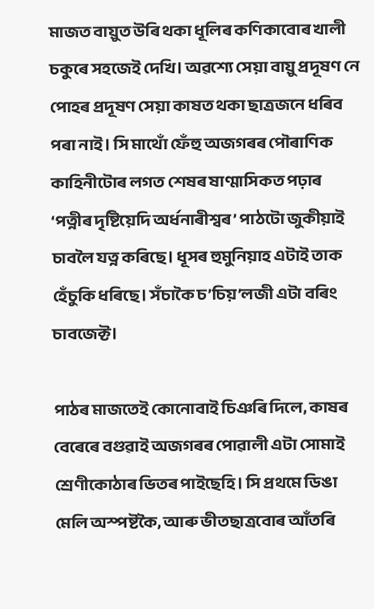মাজত বায়ুত উৰি থকা ধূলিৰ কণিকাবোৰ খালী চকুৰে সহজেই দেখি। অৱশ‍্যে সেয়া বায়ু প্ৰদূষণ নে পোহৰ প্ৰদূষণ সেয়া কাষত থকা ছাত্ৰজনে ধৰিব পৰা নাই। সি মাথোঁ ফেঁহু অজগৰৰ পৌৰাণিক কাহিনীটোৰ লগত শেষৰ ষাণ্মাসিকত পঢ়াৰ ‘পত্নীৰ দৃষ্টিয়েদি অৰ্ধনাৰীশ্বৰ’ পাঠটো জুকীয়াই চাবলৈ যত্ন কৰিছে। ধূসৰ হুমুনিয়াহ এটাই তাক হেঁচুকি ধৰিছে। সঁচাকৈ চ’চিয়’লজী এটা বৰিং চাবজেক্ট।

পাঠৰ মাজতেই কোনোবাই চিঞৰি দিলে, কাষৰ বেৰেৰে বগুৱাই অজগৰৰ পোৱালী এটা সোমাই শ্ৰেণীকোঠাৰ ভিতৰ পাইছেহি। সি প্ৰথমে ডিঙা মেলি অস্পষ্টকৈ, আৰু ভীতছাত্ৰবোৰ আঁতৰি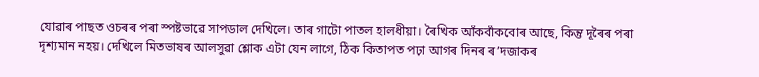যোৱাৰ পাছত ওচৰৰ পৰা স্পষ্টভাৱে সাপডাল দেখিলে। তাৰ গাটো পাতল হালধীয়া। ৰৈখিক আঁকবাঁকবোৰ আছে, কিন্তু দূৰৈৰ পৰা দৃশ‍্যমান নহয়। দেখিলে মিতভাষৰ আলসুৱা শ্লোক এটা যেন লাগে, ঠিক কিতাপত পঢ়া আগৰ দিনৰ ৰ’দজাকৰ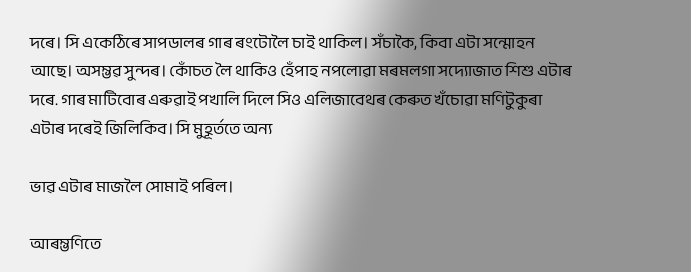দৰে। সি একেঠিৰে সাপডালৰ গাৰ ৰংটোলৈ চাই থাকিল। সঁচাকৈ, কিবা এটা সন্মোহন আছে। অসম্ভৱ সুন্দৰ। কোঁচত লৈ থাকিও হেঁপাহ নপলোৱা মৰমলগা সদ‍্যোজাত শিশু এটাৰ দৰে. গাৰ মাটিবোৰ এৰুৱাই পখালি দিলে সিও এলিজাবেথৰ কেৰুত খঁচোৱা মণিটুকুৰা এটাৰ দৰেই জিলিকিব। সি মুহূৰ্ততে অন‍্য

ভাৱ এটাৰ মাজলৈ সোমাই পৰিল।

আৰম্ভণিতে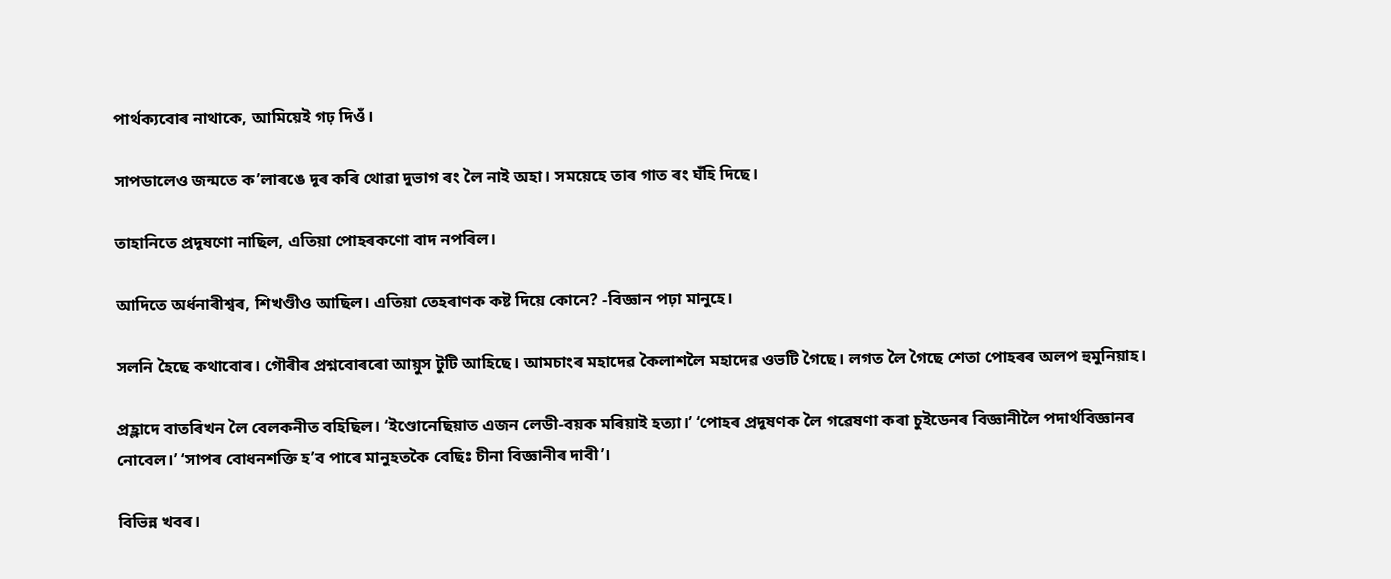পাৰ্থক‍্যবোৰ নাথাকে, আমিয়েই গঢ় দিওঁ।

সাপডালেও জন্মতে ক’লাৰঙে দূৰ কৰি থোৱা দুভাগ ৰং লৈ নাই অহা। সময়েহে তাৰ গাত ৰং ঘঁহি দিছে।

তাহানিতে প্ৰদূষণো নাছিল, এতিয়া পোহৰকণো বাদ নপৰিল।

আদিতে অৰ্ধনাৰীশ্বৰ, শিখণ্ডীও আছিল। এতিয়া তেহৰাণক কষ্ট দিয়ে কোনে? -বিজ্ঞান পঢ়া মানুহে।

সলনি হৈছে কথাবোৰ। গৌৰীৰ প্ৰশ্নবোৰৰো আয়ুস টুটি আহিছে। আমচাংৰ মহাদেৱ কৈলাশলৈ মহাদেৱ ওভটি গৈছে। লগত লৈ গৈছে শেতা পোহৰৰ অলপ হুমুনিয়াহ।

প্ৰহ্লাদে বাতৰিখন লৈ বেলকনীত বহিছিল। ‘ইণ্ডোনেছিয়াত এজন লেডী-বয়ক মৰিয়াই হত‍্যা।’ ‘পোহৰ প্ৰদূষণক লৈ গৱেষণা কৰা চুইডেনৰ বিজ্ঞানীলৈ পদাৰ্থবিজ্ঞানৰ নোবেল।’ ‘সাপৰ বোধনশক্তি হ’ব পাৰে মানুহতকৈ বেছিঃ চীনা বিজ্ঞানীৰ দাবী’।

বিভিন্ন খবৰ।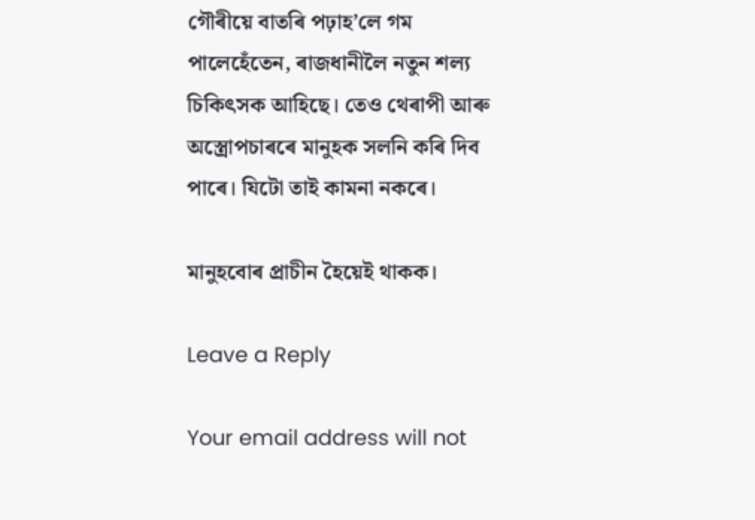গৌৰীয়ে বাতৰি পঢ়াহ’লে গম পালেহেঁতেন, ৰাজধানীলৈ নতুন শল‍্য চিকিৎসক আহিছে। তেও থেৰাপী আৰু অস্ত্ৰোপচাৰৰে মানুহক সলনি কৰি দিব পাৰে। যিটো তাই কামনা নকৰে।

মানুহবোৰ প্ৰাচীন হৈয়েই থাকক।

Leave a Reply

Your email address will not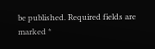be published. Required fields are marked *